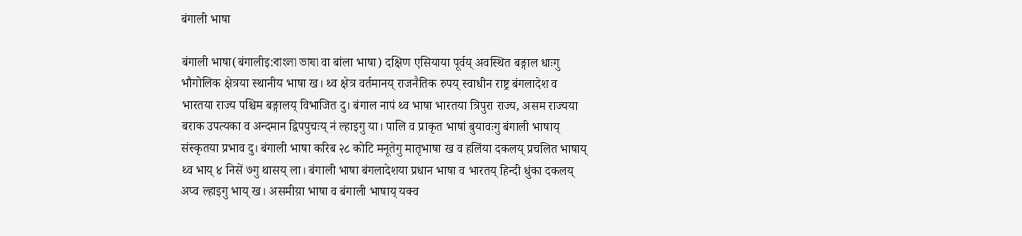बंगाली भाषा

बंगाली भाषा(बंगालीइ:বাংলা ভাষা वा बांला भाषा) दक्षिण एसियाया पूर्वय् अवस्थित बङ्गाल धाःगु भौगोलिक क्षेत्रया स्थानीय भाषा ख। थ्व क्षेत्र वर्तमानय् राजनैतिक रुपय् स्वाधीन राष्ट्र बंगलादेश व भारतया राज्य पश्चिम बङ्गालय् विभाजित दु। बंगाल नापं थ्व भाषा भारतया त्रिपुरा राज्य, असम राज्यया बराक उपत्यका व अन्दमान द्विपपुचःय् नं ल्हाइगु या। पालि व प्राकृत भाषां बुयावःगु बंगाली भाषाय् संस्कृतया प्रभाव दु। बंगाली भाषा करिब २८ कोटि मनूतेगु मातृभाषा ख व हलिंया दकलय् प्रचलित भाषाय् थ्व भाय् ४ निसें ७गु थासय् ला। बंगाली भाषा बंगलादेशया प्रधान भाषा व भारतय् हिन्दी धुंका दकलय् अप्व ल्हाइगु भाय् ख। असमीय़ा भाषा व बंगाली भाषाय् यक्व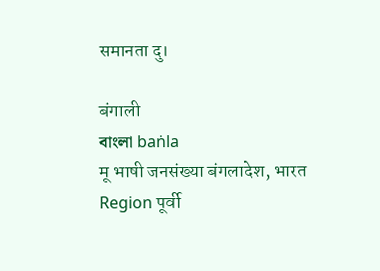समानता दु।

बंगाली
বাংলা baṅla
मू भाषी जनसंख्या बंगलादेश, भारत
Region पूर्वी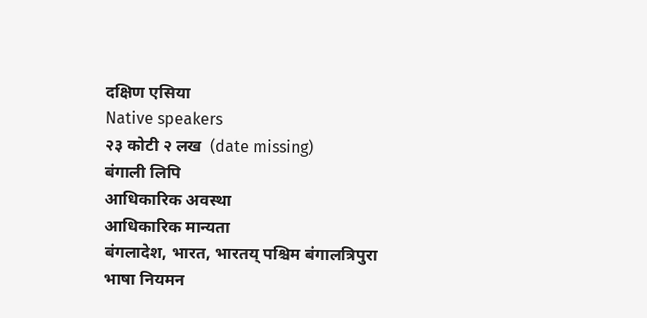दक्षिण एसिया
Native speakers
२३ कोटी २ लख  (date missing)
बंगाली लिपि
आधिकारिक अवस्था
आधिकारिक मान्यता
बंगलादेश, भारत, भारतय् पश्चिम बंगालत्रिपुरा
भाषा नियमन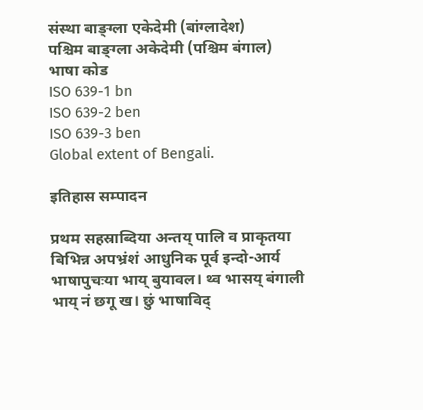संस्था बाङ्ग्ला एकेदेमी (बांग्लादेश)
पश्चिम बाङ्ग्ला अकेदेमी (पश्चिम बंगाल)
भाषा कोड
ISO 639-1 bn
ISO 639-2 ben
ISO 639-3 ben
Global extent of Bengali.

इतिहास सम्पादन

प्रथम सहस्राब्दिया अन्तय् पालि व प्राकृतया बिभिन्न अपभ्रंशं आधुनिक पूर्व इन्दो-आर्य भाषापुचःया भाय् बुयावल। थ्व भासय् बंगाली भाय् नं छगू ख। छुं भाषाविद्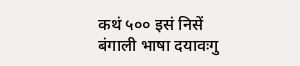कथं ५०० इसं निसें बंगाली भाषा दयावःगु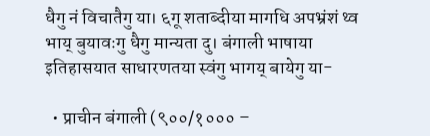धैगु नं विचातैगु या। ६गू शताब्दीया मागधि अपभ्रंशं थ्व भाय् बुयावःगु धैगु मान्यता दु। बंगाली भाषाया इतिहासयात साधारणतया स्वंगु भागय् बायेगु या-

  • प्राचीन बंगाली (९००/१००० –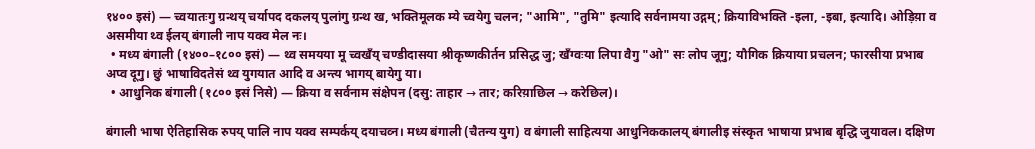१४०० इसं) — च्वयातःगु ग्रन्थय् चर्यापद दकलय् पुलांगु ग्रन्थ ख, भक्तिमूलक म्ये च्वयेगु चलन; "आमि", "तुमि" इत्यादि सर्वनामया उद्गम्; क्रियाविभक्ति -इला, -इबा, इत्यादि। ओड़िय़ा व असमीया थ्व ईलय् बंगाली नाप यक्व मेल नः।
  • मध्य बंगाली (१४००–१८०० इसं) — थ्व समयया मू च्वखँय् चण्डीदासया श्रीकृष्णकीर्तन प्रसिद्ध जु; खँग्वःया लिपा वैगु "ओ" सः लोप जूगु; यौगिक क्रियाया प्रचलन; फारसीया प्रभाब अप्व दूगु। छुं भाषाविदतेसं थ्व युगयात आदि व अन्त्य भागय् बायेगु या।
  • आधुनिक बंगाली (१८०० इसं निसे) — क्रिया व सर्वनाम संक्षेपन (दसु: ताहार → तार; करिय़ाछिल → करेछिल)।

बंगाली भाषा ऐतिहासिक रुपय् पालि नाप यक्व सम्पर्कय् दयाचव्न। मध्य बंगाली (चैतन्य युग) व बंगाली साहित्यया आधुनिककालय् बंगालीइ संस्कृत भाषाया प्रभाब बृद्धि जुयावल। दक्षिण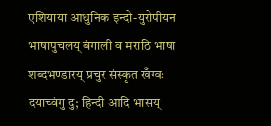एशियाया आधुनिक इन्दो-युरोपीयन भाषापुचलय् बंगाली व मराठि भाषा शब्दभण्डारय् प्रचुर संस्कृत खँग्वः दयाच्वंगु दु; हिन्दी आदि भासय्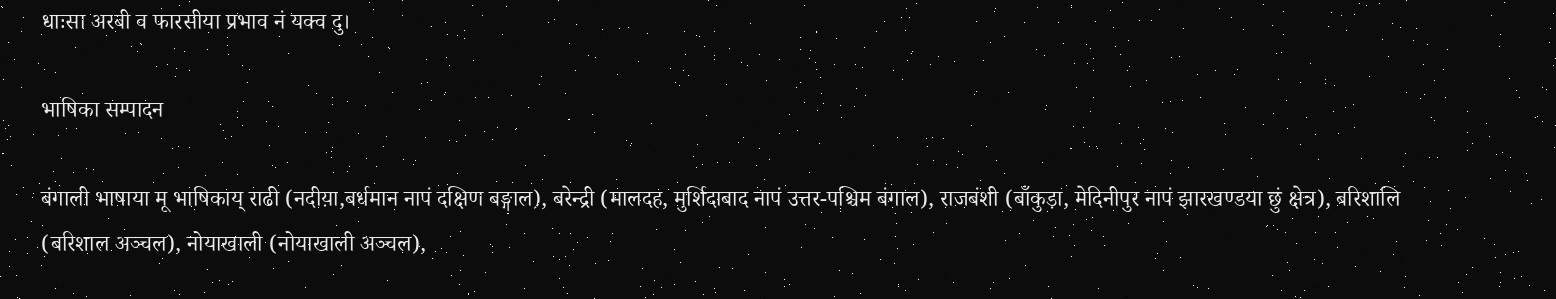धाःसा अरबी व फारसीया प्रभाव नं यक्व दु।

भाषिका सम्पादन

बंगाली भाषाया मू भाषिकाय् राढी (नदीय़ा,बर्धमान नापं दक्षिण बङ्गाल), बरेन्द्री (मालदह, मुर्शिदाबाद नापं उत्तर-पश्चिम बंगाल), राजबंशी (बाँकुड़ा, मेदिनीपुर नापं झारखण्डया छुं क्षेत्र), बरिशालि (बरिशाल अञ्चल), नोयाखाली (नोयाखाली अञ्चल),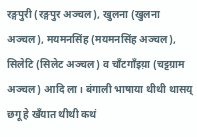रङ्गपुरी (रङ्गपुर अञ्चल), खुलना (खुलना अञ्चल), मयमनसिंह (मयमनसिंह अञ्चल), सिलेटि (सिलेट अञ्चल) व चाँटगाँइय़ा (चट्टग्राम अञ्चल) आदि ला। बंगाली भाषाया थीथी थासय् छगू हे खँयात थीथी कथं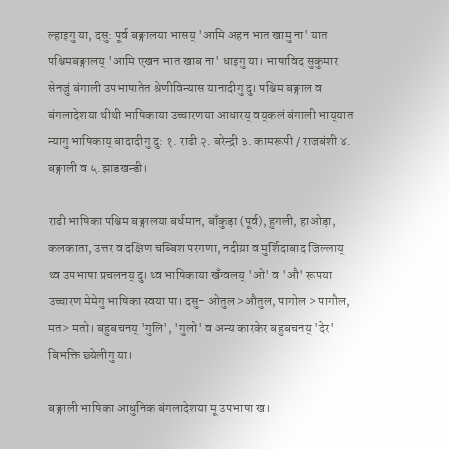ल्हाइगु या, दसु: पूर्व बङ्गालया भासय् 'आमि अहन भात खामु ना' यात पश्चिमबङ्गालय् 'आमि एखन भात खाब ना' धाइगु या। भाषाविद सुकुमार सेनजुं बंगाली उपभाषातेत श्रेणीविन्यास यानादीगु दु। पश्चिम बङ्गाल व बंगलादेशया थीथी भाषिकाया उच्चारणया आधारय् वय्‌कलं बंगाली भाय्‌यात न्यागु भाषिकाय् बादादीगु दु: १. राढी २. बरेन्द्री ३. कामरूपी / राजबंशी ४. बङ्गाली व ५.झाडखन्डी।

राढी भाषिका पश्चिम बङ्गालया बर्धमान, बाँकुड़ा (पूर्व), हुगली, हाओड़ा, कलकाता, उत्तर व दक्षिण चब्बिश परगणा, नदीय़ा व मुर्शिदाबाद जिल्लाय् थ्व उपभाषा प्रचलनय् दु। थ्व भाषिकाया खँग्वलय् 'ओ' व 'औ' रूपया उच्चारण मेमेगु भाषिका स्वया पा। दसु- ओतुल >औतुल, पागोल > पागौल, मत> मतो। बहुबचनय् 'गुलि', 'गुलो' व अन्य कारकेर बहुबचनय् 'देर' बिभक्ति छ्येलीगु या।

बङ्गाली भाषिका आधुनिक बंगलादेशया मू उपभाषा ख।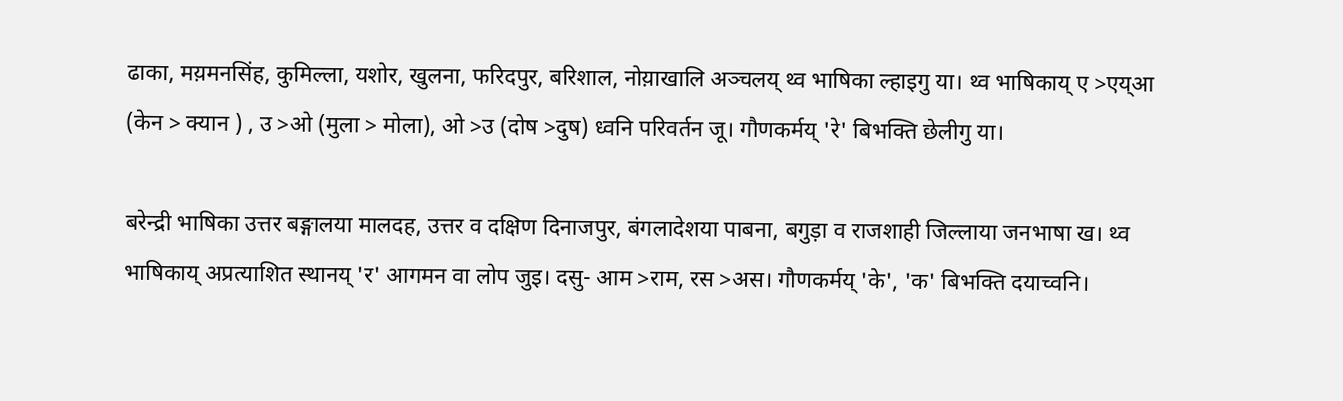ढाका, मय़मनसिंह, कुमिल्ला, यशोर, खुलना, फरिदपुर, बरिशाल, नोय़ाखालि अञ्चलय् थ्व भाषिका ल्हाइगु या। थ्व भाषिकाय् ए >एय्आ (केन > क्यान ) , उ >ओ (मुला > मोला), ओ >उ (दोष >दुष) ध्वनि परिवर्तन जू। गौणकर्मय् 'रे' बिभक्ति छेलीगु या।

बरेन्द्री भाषिका उत्तर बङ्गालया मालदह, उत्तर व दक्षिण दिनाजपुर, बंगलादेशया पाबना, बगुड़ा व राजशाही जिल्लाया जनभाषा ख। थ्व भाषिकाय् अप्रत्याशित स्थानय् 'र' आगमन वा लोप जुइ। दसु- आम >राम, रस >अस। गौणकर्मय् 'के', 'क' बिभक्ति दयाच्वनि।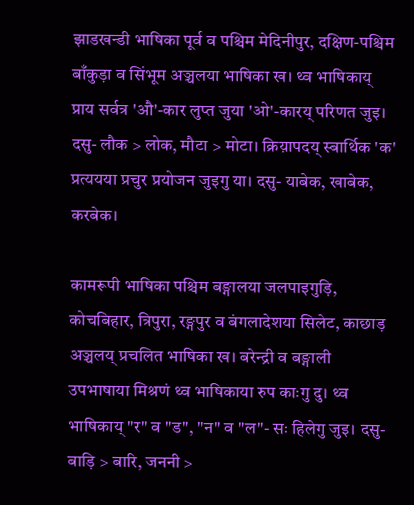झाडखन्डी भाषिका पूर्व व पश्चिम मेदिनीपुर, दक्षिण-पश्चिम बाँकुड़ा व सिंभूम अञ्चलया भाषिका ख। थ्व भाषिकाय् प्राय सर्वत्र 'औ'-कार लुप्त जुया 'ओ'-कारय् परिणत जुइ। दसु- लौक > लोक, मौटा > मोटा। क्रिय़ापदय् स्बार्थिक 'क' प्रत्ययया प्रचुर प्रयोजन जुइगु या। दसु- याबेक, खाबेक, करबेक।

कामरूपी भाषिका पश्चिम बङ्गालया जलपाइगुड़ि, कोचबिहार, त्रिपुरा, रङ्गपुर व बंगलादेशया सिलेट, काछाड़ अञ्चलय् प्रचलित भाषिका ख। बरेन्द्री व बङ्गाली उपभाषाया मिश्रणं थ्व भाषिकाया रुप काःगु दु। थ्व भाषिकाय् "र" व "ड", "न" व "ल"- सः हिलेगु जुइ। दसु- बाड़ि > बारि, जननी >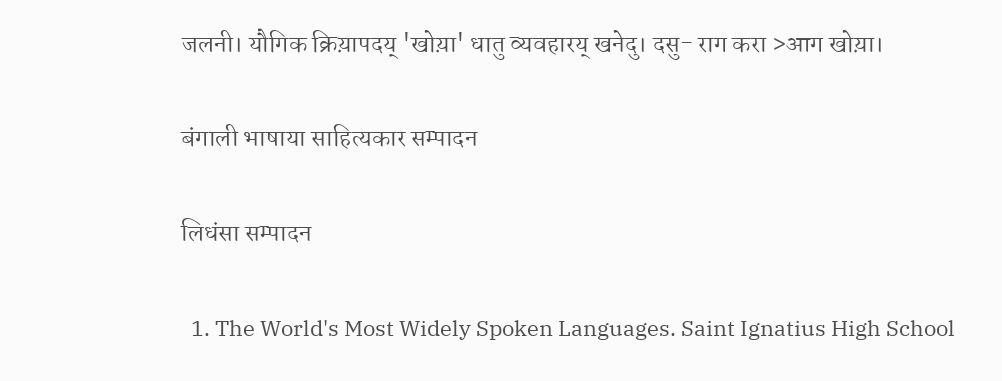जलनी। यौगिक क्रिय़ापदय् 'खोय़ा' धातु व्यवहारय् खनेदु। दसु- राग करा >आग खोय़ा।

बंगाली भाषाया साहित्यकार सम्पादन

लिधंसा सम्पादन

  1. The World's Most Widely Spoken Languages. Saint Ignatius High School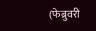(फेब्रुवरी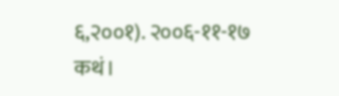६,२००१). २००६-११-१७ कथं।